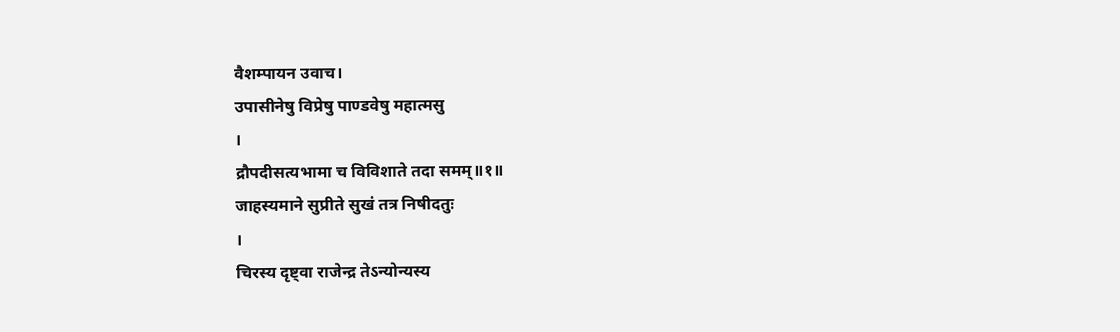वैशम्पायन उवाच।
उपासीनेषु विप्रेषु पाण्डवेषु महात्मसु
।
द्रौपदीसत्यभामा च विविशाते तदा समम्॥१॥
जाहस्यमाने सुप्रीते सुखं तत्र निषीदतुः
।
चिरस्य दृष्ट्वा राजेन्द्र तेऽन्योन्यस्य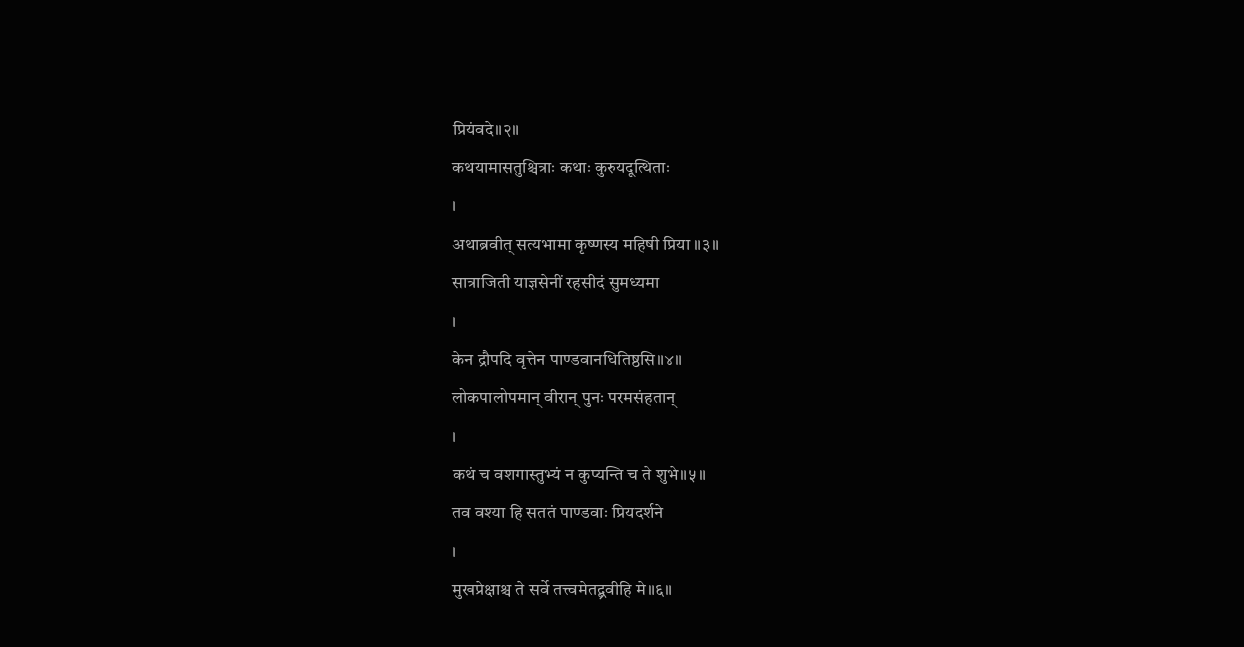प्रियंवदे॥२॥
कथयामासतुश्चित्राः कथाः कुरुयदूत्थिताः
।
अथाब्रवीत् सत्यभामा कृष्णस्य महिषी प्रिया ॥३॥
सात्राजिती याज्ञसेनीं रहसीदं सुमध्यमा
।
केन द्रौपदि वृत्तेन पाण्डवानधितिष्ठसि॥४॥
लोकपालोपमान् वीरान् पुनः परमसंहतान्
।
कथं च वशगास्तुभ्यं न कुप्यन्ति च ते शुभे॥५॥
तव वश्या हि सततं पाण्डवाः प्रियदर्शने
।
मुखप्रेक्षाश्च ते सर्वे तत्त्वमेतद्ब्रवीहि मे॥६॥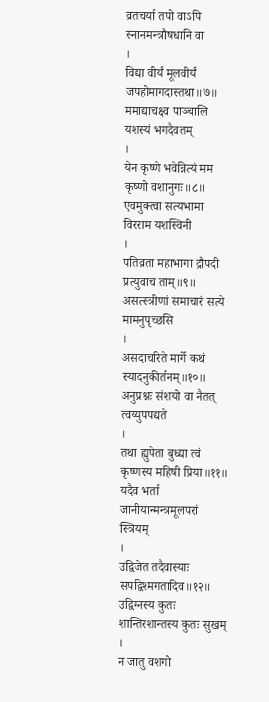व्रतचर्या तपो वाऽपि स्नानमन्त्रौषधानि वा
।
विद्या वीर्यं मूलवीर्यं जपहोमागदास्तथा॥७॥
ममाद्याचक्ष्व पाञ्चालि यशस्यं भगदैवतम्
।
येन कृष्णे भवेन्नित्यं मम कृष्णो वशानुगः॥८॥
एवमुक्त्वा सत्यभामा विरराम यशस्विनी
।
पतिव्रता महाभागा द्रौपदी प्रत्युवाच ताम्॥९॥
असत्स्त्रीणां समाचारं सत्ये मामनुपृच्छसि
।
असदाचरिते मार्गे कथं स्यादनुकीर्तनम्॥१०॥
अनुप्रश्नः संशयो वा नैतत् त्वय्युपपद्यते
।
तथा ह्युपेता बुध्द्या त्वं कृष्णस्य महिषी प्रिया॥११॥
यदैव भर्ता जानीयान्मन्त्रमूलपरां स्त्रियम्
।
उद्विजेत तदैवास्याः सर्पाद्वेश्मगतादिव॥१२॥
उद्विग्नस्य कुतः शान्तिरशान्तस्य कुतः सुखम्
।
न जातु वशगो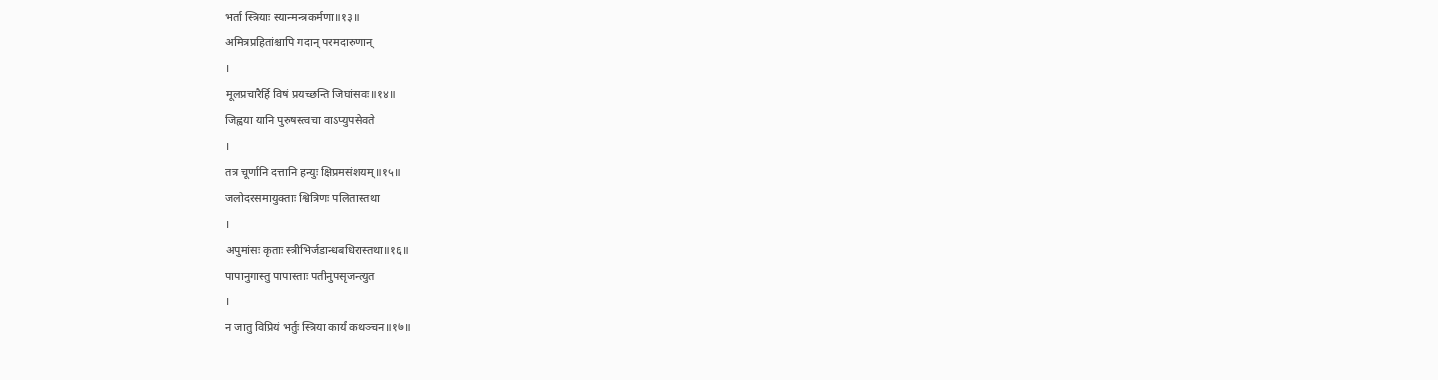भर्ता स्त्रियाः स्यान्मन्त्रकर्मणा॥१३॥
अमित्रप्रहितांश्चापि गदान् परमदारुणान्
।
मूलप्रचारैर्हि विषं प्रयच्छन्ति जिघांसवः॥१४॥
जिह्वया यानि पुरुषस्त्वचा वाऽप्युपसेवते
।
तत्र चूर्णानि दत्तानि हन्युः क्षिप्रमसंशयम्॥१५॥
जलोदरसमायुक्ताः श्वित्रिणः पलितास्तथा
।
अपुमांसः कृताः स्त्रीभिर्जडान्धबधिरास्तथा॥१६॥
पापानुगास्तु पापास्ताः पतीनुपसृजन्त्युत
।
न जातु विप्रियं भर्तुः स्त्रिया कार्यं कथञ्चन॥१७॥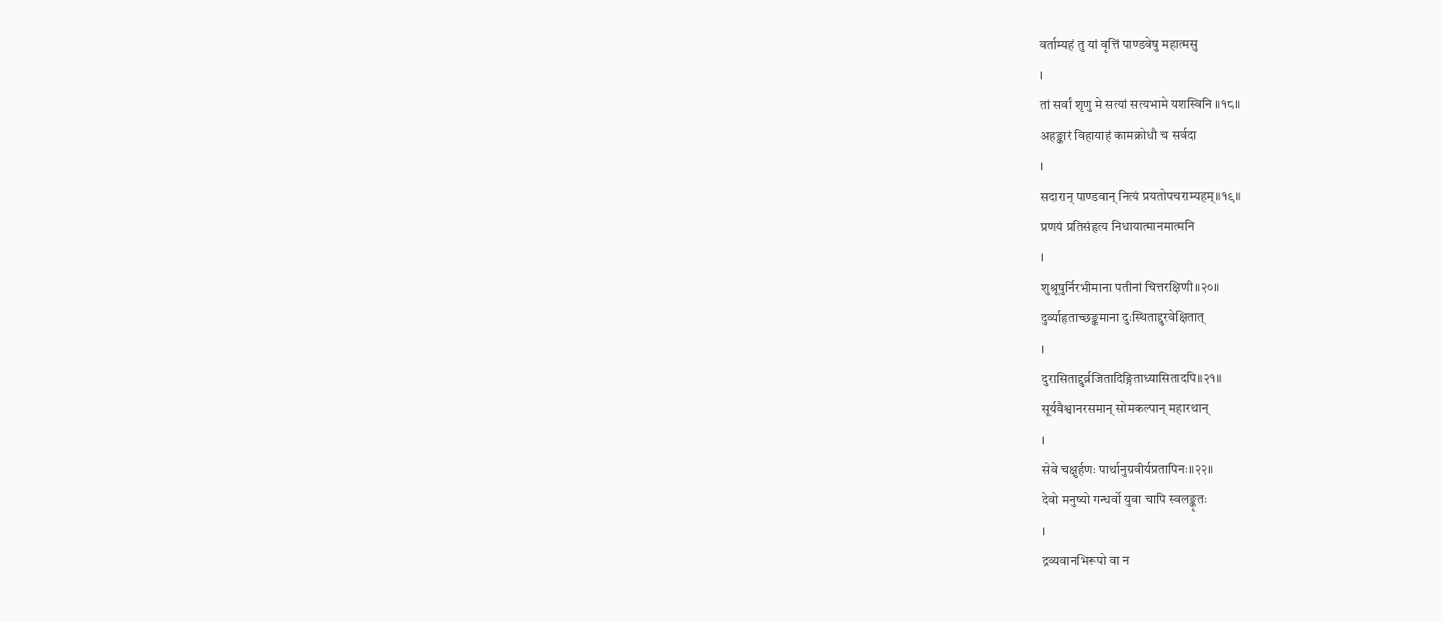वर्ताम्यहं तु यां वृत्तिं पाण्डवेषु महात्मसु
।
तां सर्वां शृणु मे सत्यां सत्यभामे यशस्विनि ॥१८॥
अहङ्कारं विहायाहं कामक्रोधौ च सर्वदा
।
सदारान् पाण्डवान् नित्यं प्रयतोपचराम्यहम्॥१९॥
प्रणयं प्रतिसंहृत्य निधायात्मानमात्मनि
।
शुश्रूषुर्निरभीमाना पतीनां चित्तरक्षिणी॥२०॥
दुर्व्याहृताच्छङ्कमाना दुःस्थिताद्दुरवेक्षितात्
।
दुरासिताद्दुर्व्रजितादिङ्गिताध्यासितादपि॥२१॥
सूर्यवैश्वानरसमान् सोमकल्पान् महारथान्
।
सेवे चक्षुर्हणः पार्थानुग्रवीर्यप्रतापिनः॥२२॥
देवो मनुष्यो गन्धर्वो युवा चापि स्वलङ्कृतः
।
द्रव्यवानभिरूपो वा न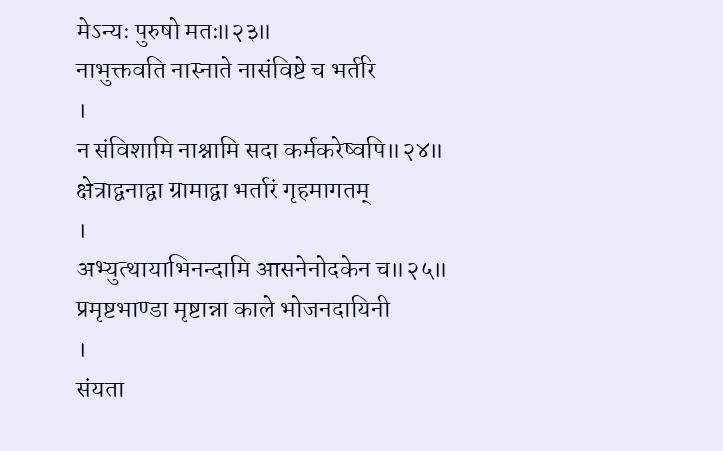मेऽन्यः पुरुषो मतः॥२३॥
नाभुक्तवति नास्नाते नासंविष्टे च भर्तरि
।
न संविशामि नाश्नामि सदा कर्मकरेष्वपि॥२४॥
क्षेत्राद्वनाद्वा ग्रामाद्वा भर्तारं गृहमागतम्
।
अभ्युत्थायाभिनन्दामि आसनेनोदकेन च॥२५॥
प्रमृष्टभाण्डा मृष्टान्ना काले भोजनदायिनी
।
संयता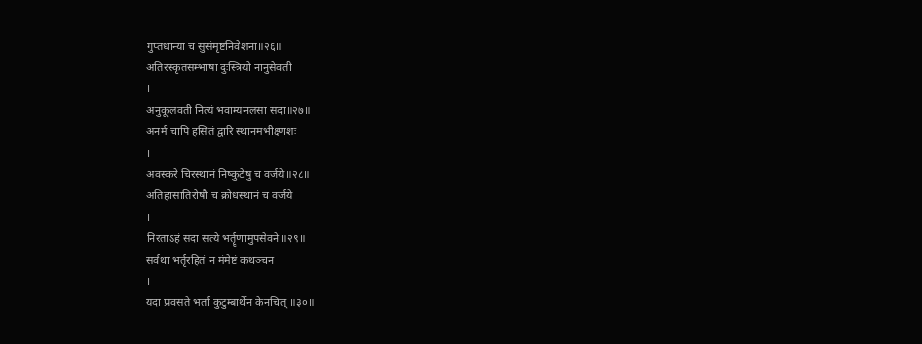गुप्तधान्या च सुसंमृष्टनिवेशना॥२६॥
अतिरस्कृतसम्भाषा दुःस्त्रियो नानुसेवती
।
अनुकूलवती नित्यं भवाम्यनलसा सदा॥२७॥
अनर्म चापि हसितं द्वारि स्थानमभीक्ष्णशः
।
अवस्करे चिरस्थानं निष्कुटेषु च वर्जये॥२८॥
अतिहासातिरोषौ च क्रोधस्थानं च वर्जये
।
निरताऽहं सदा सत्ये भर्तॄणामुपसेवने॥२९॥
सर्वथा भर्तृरहितं न मंमेष्टं कथञ्चन
।
यदा प्रवसते भर्ता कुटुम्बार्थेन केनचित् ॥३०॥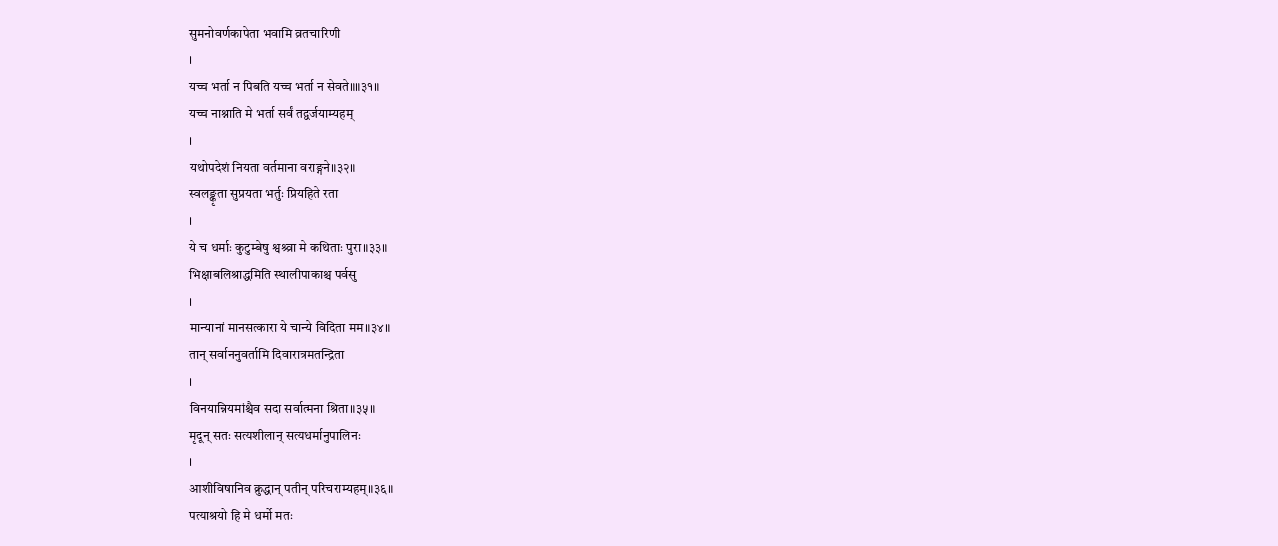सुमनोवर्णकापेता भवामि व्रतचारिणी
।
यच्च भर्ता न पिबति यच्च भर्ता न सेवते॥॥३१॥
यच्च नाश्नाति मे भर्ता सर्वं तद्वर्जयाम्यहम्
।
यथोपदेशं नियता वर्तमाना वराङ्गने॥३२॥
स्वलङ्कृता सुप्रयता भर्तुः प्रियहिते रता
।
ये च धर्माः कुटुम्बेषु श्वश्र्व्रा मे कथिताः पुरा॥३३॥
भिक्षाबलिश्राद्धमिति स्थालीपाकाश्च पर्वसु
।
मान्यानां मानसत्कारा ये चान्ये विदिता मम॥३४॥
तान् सर्वाननुवर्तामि दिवारात्रमतन्द्रिता
।
विनयान्नियमांश्चैव सदा सर्वात्मना श्रिता॥३५॥
मृदून् सतः सत्यशीलान् सत्यधर्मानुपालिनः
।
आशीविषानिव क्रुद्धान् पतीन् परिचराम्यहम्॥३६॥
पत्याश्रयो हि मे धर्मो मतः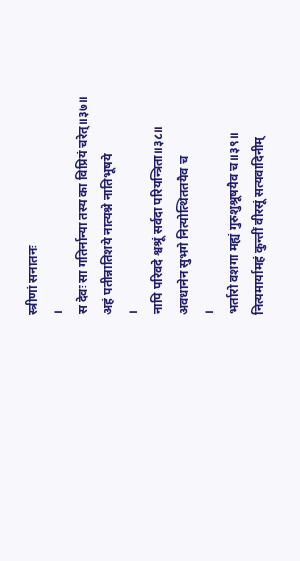स्त्रीणां सनातनः
।
स देवः सा गतिर्नान्या तस्य का विप्रियं चरेत्॥३७॥
अहं पतीन्नातिशये नात्यश्ने नातिभूषये
।
नापि परिवदे श्वश्रूं सर्वदा परियन्त्रिता॥३८॥
अवधानेन सुभगे नित्योत्थिततयैव च
।
भर्तारो वशगा मह्यं गुरुशुश्रूषयैव च॥३९॥
नित्यमार्यामहं कुन्तीं वीरसूं सत्यवादिनीम्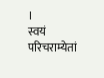।
स्वयं परिचराम्येतां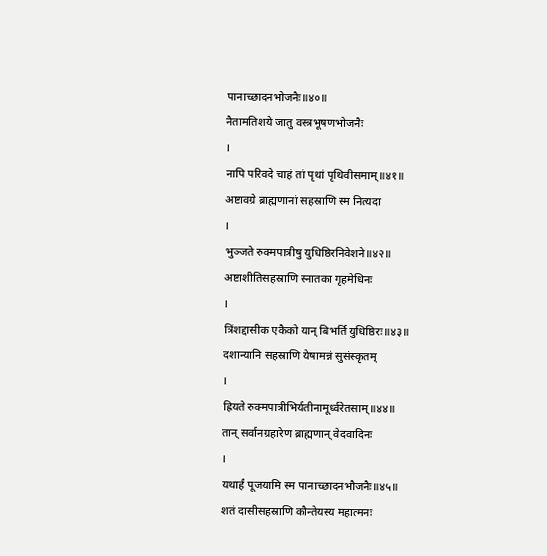पानाच्छादनभोजनैः॥४०॥
नैतामतिशये जातु वस्त्रभूषणभोजनैः
।
नापि परिवदे चाहं तां पृथां पृथिवीसमाम्॥४१॥
अष्टावग्रे ब्राह्मणानां सहस्राणि स्म नित्यदा
।
भुञ्जते रुक्मपात्रीषु युधिष्ठिरनिवेशने॥४२॥
अष्टाशीतिसहस्राणि स्नातका गृहमेधिनः
।
त्रिंशद्दासीक एकैको यान् बिभर्ति युधिष्ठिरः॥४३॥
दशान्यानि सहस्राणि येषामन्नं सुसंस्कृतम्
।
ह्रियते रुक्मपात्रीभिर्यतीनामूर्ध्वरेतसाम्॥४४॥
तान् सर्वानग्रहारेण ब्राह्मणान् वेदवादिनः
।
यथार्हं पूजयामि स्म पानाच्छादनभौजनैः॥४५॥
शतं दासीसहस्राणि कौन्तेयस्य महात्मनः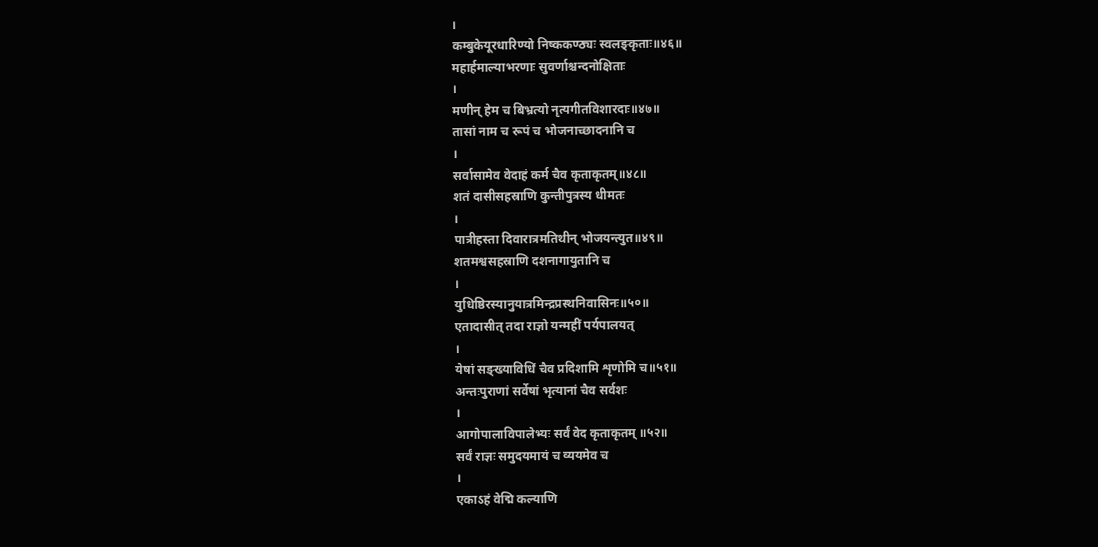।
कम्बुकेयूरधारिण्यो निष्ककण्ठ्यः स्वलङ्कृताः॥४६॥
महार्हमाल्याभरणाः सुवर्णाश्चन्दनोक्षिताः
।
मणीन् हेम च बिभ्रत्यो नृत्यगीतविशारदाः॥४७॥
तासां नाम च रूपं च भोजनाच्छादनानि च
।
सर्वासामेव वेदाहं कर्म चैव कृताकृतम्॥४८॥
शतं दासीसहस्राणि कुन्तीपुत्रस्य धीमतः
।
पात्रीहस्ता दिवारात्रमतिथीन् भोजयन्त्युत॥४९॥
शतमश्वसहस्राणि दशनागायुतानि च
।
युधिष्ठिरस्यानुयात्रमिन्द्रप्रस्थनिवासिनः॥५०॥
एतादासीत् तदा राज्ञो यन्महीं पर्यपालयत्
।
येषां सङ्ख्याविधिं चैव प्रदिशामि शृणोमि च॥५१॥
अन्तःपुराणां सर्वेषां भृत्यानां चैव सर्वशः
।
आगोपालाविपालेभ्यः सर्वं वेद कृताकृतम् ॥५२॥
सर्वं राज्ञः समुदयमायं च व्ययमेव च
।
एकाऽहं वेद्मि कल्याणि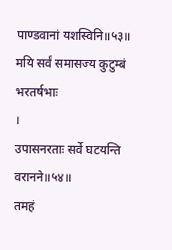पाण्डवानां यशस्विनि॥५३॥
मयि सर्वं समासज्य कुटुम्बं भरतर्षभाः
।
उपासनरताः सर्वे घटयन्ति वरानने॥५४॥
तमहं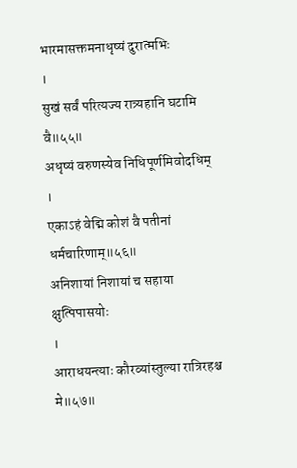भारमासक्तमनाधृष्यं दुरात्मभिः
।
सुखं सर्वं परित्यज्य रात्र्यहानि घटामि वै॥५५॥
अधृष्यं वरुणस्येव निधिपूर्णमिवोदधिम्
।
एकाऽहं वेद्मि कोशं वै पतीनां धर्मचारिणाम्॥५६॥
अनिशायां निशायां च सहाया क्षुत्पिपासयोः
।
आराधयन्त्याः कौरव्यांस्तुल्या रात्रिरहश्च मे॥५७॥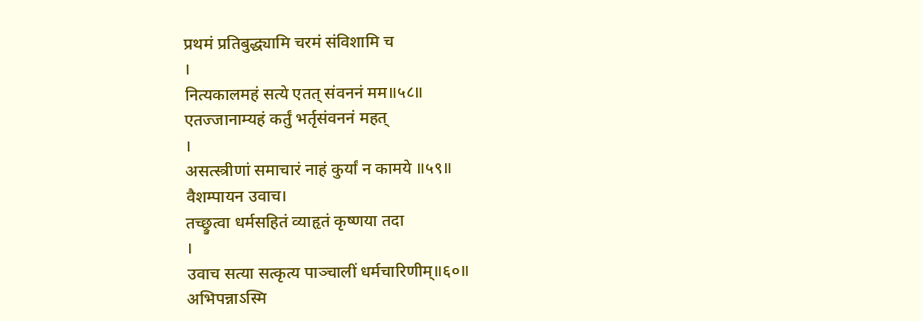प्रथमं प्रतिबुद्ध्यामि चरमं संविशामि च
।
नित्यकालमहं सत्ये एतत् संवननं मम॥५८॥
एतज्जानाम्यहं कर्तुं भर्तृसंवननं महत्
।
असत्स्त्रीणां समाचारं नाहं कुर्यां न कामये ॥५९॥
वैशम्पायन उवाच।
तच्छ्रुत्वा धर्मसहितं व्याहृतं कृष्णया तदा
।
उवाच सत्या सत्कृत्य पाञ्चालीं धर्मचारिणीम्॥६०॥
अभिपन्नाऽस्मि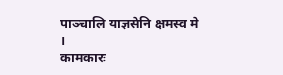पाञ्चालि याज्ञसेनि क्षमस्व मे
।
कामकारः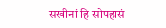सखीनां हि सोपहासं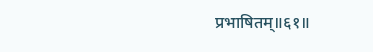प्रभाषितम्॥६१॥